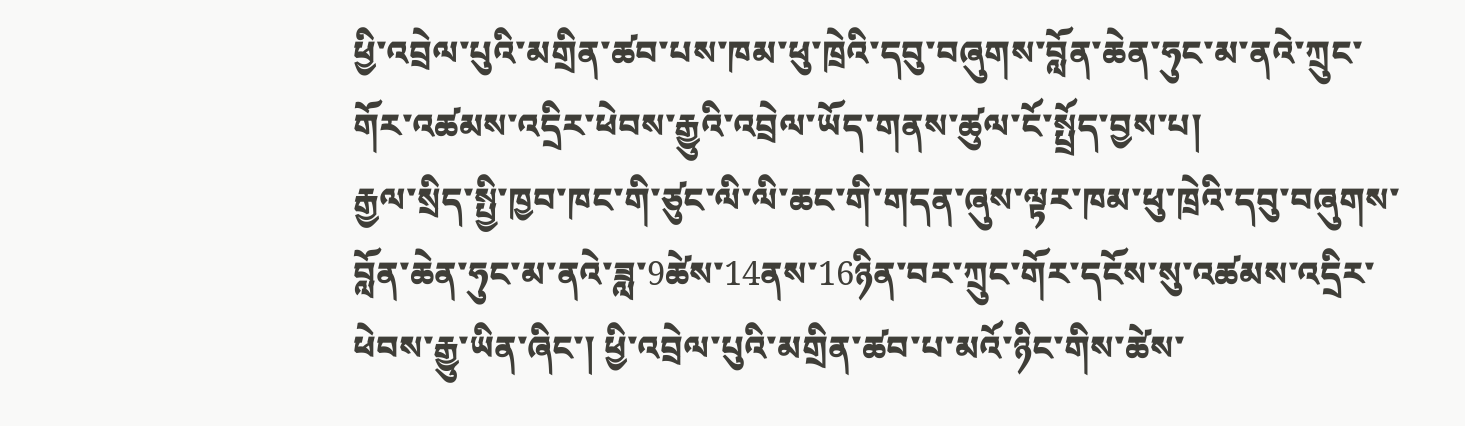ཕྱི་འབྲེལ་པུའི་མགྲིན་ཚབ་པས་ཁམ་ཕུ་ཁྲེའི་དབུ་བཞུགས་བློན་ཆེན་ཧུང་མ་ནའེ་ཀྲུང་གོར་འཚམས་འདྲིར་ཕེབས་རྒྱུའི་འབྲེལ་ཡོད་གནས་ཚུལ་ངོ་སྤྲོད་བྱས་པ།
རྒྱལ་སྲིད་སྤྱི་ཁྱབ་ཁང་གི་ཙུང་ལི་ལི་ཆང་གི་གདན་ཞུས་ལྟར་ཁམ་ཕུ་ཁྲེའི་དབུ་བཞུགས་བློན་ཆེན་ཧུང་མ་ནའེ་ཟླ་9ཚེས་14ནས་16ཉིན་བར་ཀྲུང་གོར་དངོས་སུ་འཚམས་འདྲིར་ཕེབས་རྒྱུ་ཡིན་ཞིང་། ཕྱི་འབྲེལ་པུའི་མགྲིན་ཚབ་པ་མའོ་ཉིང་གིས་ཚེས་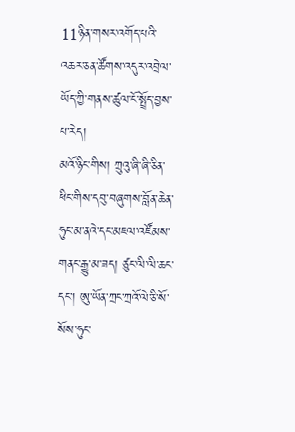11ཉིན་གསར་འགོད་པའི་འཆར་ཅན་ཚོགས་འདུར་འབྲེལ་ཡོད་ཀྱི་གནས་ཚུལ་ངོ་སྤྲོད་བྱས་པ་རེད།
མའོ་ཉིང་གིས། ཀྲུའུ་ཞི་ཞི་ཅིན་ཕིང་གིས་དབུ་བཞུགས་བློན་ཆེན་ཧུང་མ་ནའེ་དང་མཇལ་འཛོམས་གནང་རྒྱུ་མ་ཟད། ཙུང་ལི་ལི་ཆང་དང་། ཨུ་ཡོན་ཀྲང་ཀྲའོ་ལེ་ཅི་སོ་སོས་ཧུང་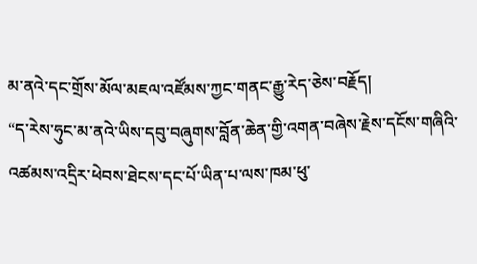མ་ནའེ་དང་གྲོས་མོལ་མཇལ་འཛོམས་ཀྱང་གནང་རྒྱུ་རེད་ཅེས་བརྗོད།
“ད་རེས་ཧུང་མ་ནའེ་ཡིས་དབུ་བཞུགས་བློན་ཆེན་གྱི་འགན་བཞེས་རྗེས་དངོས་གཞིའི་འཚམས་འདྲིར་ཕེབས་ཐེངས་དང་པོ་ཡིན་པ་ལས་ཁམ་ཕུ་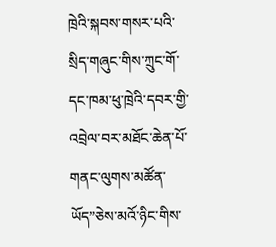ཁྲེའི་སྐབས་གསར་པའི་སྲིད་གཞུང་གིས་ཀྲུང་གོ་དང་ཁམ་ཕུ་ཁྲེའི་དབར་གྱི་འབྲེལ་བར་མཐོང་ཆེན་པོ་གནང་ལུགས་མཚོན་ཡོད”ཅེས་མའོ་ཉིང་གིས་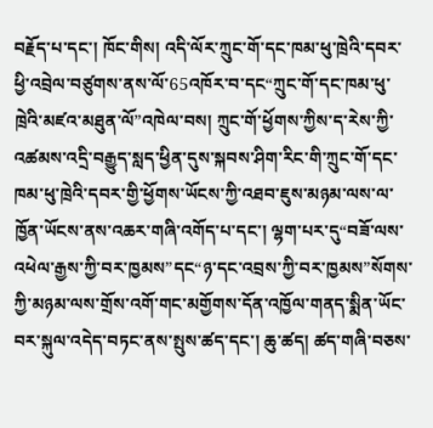བརྗོད་པ་དང་། ཁོང་གིས། འདི་ལོར་ཀྲུང་གོ་དང་ཁམ་ཕུ་ཁྲེའི་དབར་ཕྱི་འབྲེལ་བཙུགས་ནས་ལོ་65འཁོར་བ་དང“ཀྲུང་གོ་དང་ཁམ་ཕུ་ཁྲེའི་མཛའ་མཐུན་ལོ”འཁེལ་བས། ཀྲུང་གོ་ཕྱོགས་ཀྱིས་ད་རེས་ཀྱི་འཚམས་འདྲི་བརྒྱུད་སླད་ཕྱིན་དུས་སྐབས་ཤིག་རིང་གི་ཀྲུང་གོ་དང་ཁམ་ཕུ་ཁྲེའི་དབར་གྱི་ཕྱོགས་ཡོངས་ཀྱི་འཐབ་ཇུས་མཉམ་ལས་ལ་ཁྱོན་ཡོངས་ནས་འཆར་གཞི་འགོད་པ་དང་། ལྷག་པར་དུ“བཟོ་ལས་འཕེལ་རྒྱས་ཀྱི་བར་ཁྱམས”དང“ཉ་དང་འབྲས་ཀྱི་བར་ཁྱམས”སོགས་ཀྱི་མཉམ་ལས་གྲོས་འགོ་གང་མགྱོགས་དོན་འཁྱོལ་གནད་སྨིན་ཡོང་བར་སྐུལ་འདེད་བཏང་ནས་སྤུས་ཚད་དང་། ཆུ་ཚད། ཚད་གཞི་བཅས་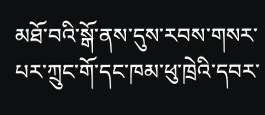མཐོ་བའི་སྒོ་ནས་དུས་རབས་གསར་པར་ཀྲུང་གོ་དང་ཁམ་ཕུ་ཁྲེའི་དབར་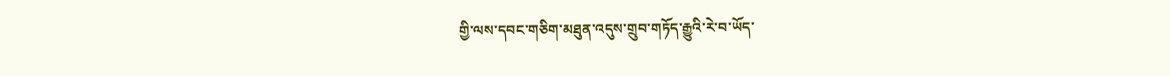གྱི་ལས་དབང་གཅིག་མཐུན་འདུས་གྲུབ་གཏོད་རྒྱུའི་རེ་བ་ཡོད་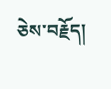ཅེས་བརྗོད།